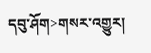དབུ་ཤོག>གསར་འགྱུར།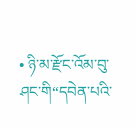• ཉི་མ་རྫོང་འོམ་བུ་ཤང་གི“དབེན་པའི་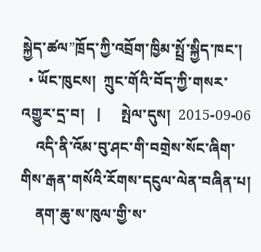སྐྱེད་ཚལ”ཁྲོད་ཀྱི་འབྲོག་ཁྱིམ་སྤྲོ་སྐྱིད་ཁང་།
  • ཡོང་ཁུངས།  ཀྲུང་གོའི་བོད་ཀྱི་གསར་འགྱུར་དྲ་བ།   |     སྤེལ་དུས།  2015-09-06
    འདི་ནི་འོམ་བུ་ཤང་གི་བགྲེས་སོང་ཞིག་གིས་རྒན་གསོའི་རོགས་དངུལ་ལེན་བཞིན་པ།
    ནག་ཆུ་ས་ཁུལ་གྱི་ས་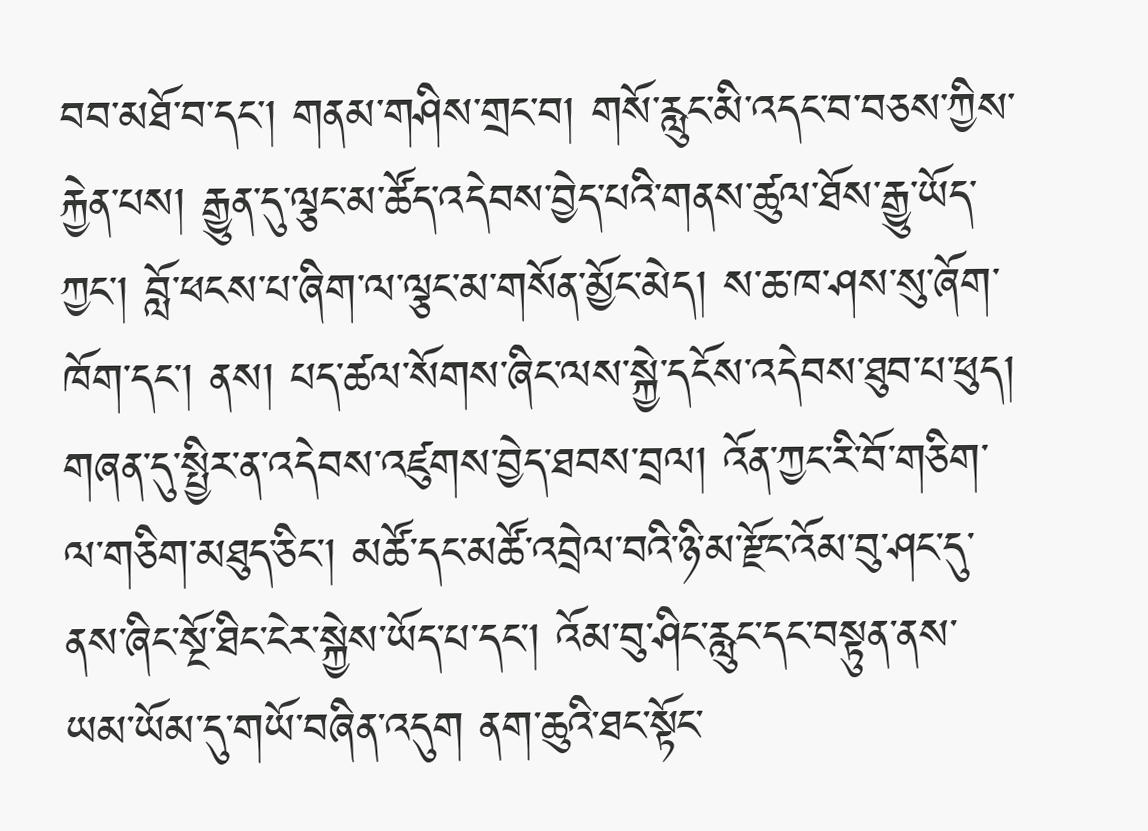བབ་མཐོ་བ་དང་། གནམ་གཤིས་གྲང་བ། གསོ་རླུང་མི་འདང་བ་བཅས་ཀྱིས་རྐྱེན་པས། རྒྱུན་དུ་ལྕང་མ་ཚོད་འདེབས་བྱེད་པའི་གནས་ཚུལ་ཐོས་རྒྱུ་ཡོད་ཀྱང་། བློ་ཕངས་པ་ཞིག་ལ་ལྕང་མ་གསོན་མྱོང་མེད། ས་ཆ་ཁ་ཤས་སུ་ཞོག་ཁོག་དང་། ནས། པད་ཚལ་སོགས་ཞིང་ལས་སྐྱེ་དངོས་འདེབས་ཐུབ་པ་ཕུད། གཞན་དུ་སྤྱིར་ན་འདེབས་འཛུགས་བྱེད་ཐབས་བྲལ། འོན་ཀྱང་རི་བོ་གཅིག་ལ་གཅིག་མཐུད་ཅིང་། མཚོ་དང་མཚོ་འབྲེལ་བའི་ཉི་མ་རྫོང་འོམ་བུ་ཤང་དུ་ནས་ཞིང་སྔོ་ཐིང་ངེར་སྐྱེས་ཡོད་པ་དང་། འོམ་བུ་ཤིང་རླུང་དང་བསྟུན་ནས་ཡམ་ཡོམ་དུ་གཡོ་བཞིན་འདུག ནག་ཆུའི་ཐང་སྟོང་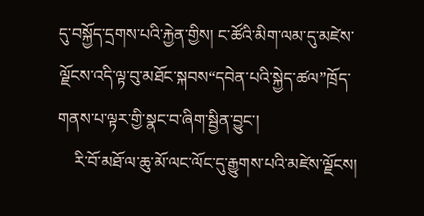དུ་བསྐྱོད་དྲགས་པའི་རྐྱེན་གྱིས། ང་ཚོའི་མིག་ལམ་དུ་མཛེས་ལྗོངས་འདི་ལྟ་བུ་མཐོང་སྐབས“དབེན་པའི་སྐྱེད་ཚལ”ཁྲོད་གནས་པ་ལྟར་གྱི་སྣང་བ་ཞིག་སྦྱིན་བྱུང་།
    རི་བོ་མཐོ་ལ་ཆུ་མོ་ལང་ལོང་དུ་རྒྱུགས་པའི་མཛེས་ལྗོངས།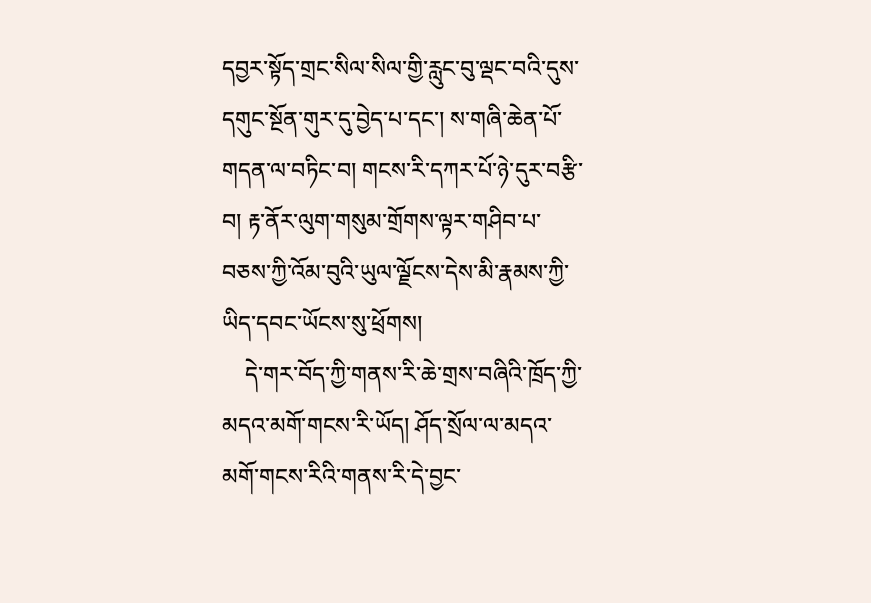དབྱར་སྟོད་གྲང་སིལ་སིལ་གྱི་རླུང་བུ་ལྡང་བའི་དུས་དགུང་སྔོན་གུར་དུ་བྱེད་པ་དང་། ས་གཞི་ཆེན་པོ་གདན་ལ་བཏིང་བ། གངས་རི་དཀར་པོ་ཉེ་དུར་བརྩི་བ། རྟ་ནོར་ལུག་གསུམ་གྲོགས་ལྟར་གཤིབ་པ་བཅས་ཀྱི་འོམ་བུའི་ཡུལ་ལྗོངས་དེས་མི་རྣམས་ཀྱི་ཡིད་དབང་ཡོངས་སུ་ཕྲོགས།
    དེ་གར་བོད་ཀྱི་གནས་རི་ཆེ་གྲས་བཞིའི་ཁྲོད་ཀྱི་མདའ་མགོ་གངས་རི་ཡོད། ཤོད་སྲོལ་ལ་མདའ་མགོ་གངས་རིའི་གནས་རི་དེ་བྱང་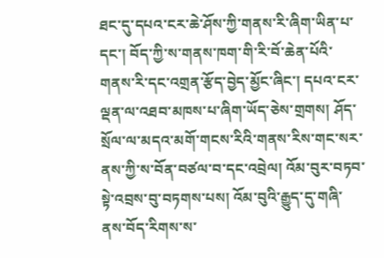ཐང་དུ་དཔའ་ངར་ཆེ་ཤོས་ཀྱི་གནས་རི་ཞིག་ཡིན་པ་དང་། བོད་ཀྱི་ས་གནས་ཁག་གི་རི་བོ་ཆེན་པོའི་གནས་རི་དང་འགྲན་རྩོད་བྱེད་མྱོང་ཞིང་། དཔའ་ངར་ལྡན་ལ་འཐབ་མཁས་པ་ཞིག་ཡོད་ཅེས་གྲགས། ཤོད་སྲོལ་ལ་མདའ་མགོ་གངས་རིའི་གནས་རིས་གང་སར་ནས་ཀྱི་ས་བོན་བཙལ་བ་དང་འབྲེལ། འོམ་བུར་བཏབ་སྟེ་འབྲས་བུ་བཏགས་པས། འོམ་བུའི་རྒྱུད་དུ་གཞི་ནས་བོད་རིགས་ས་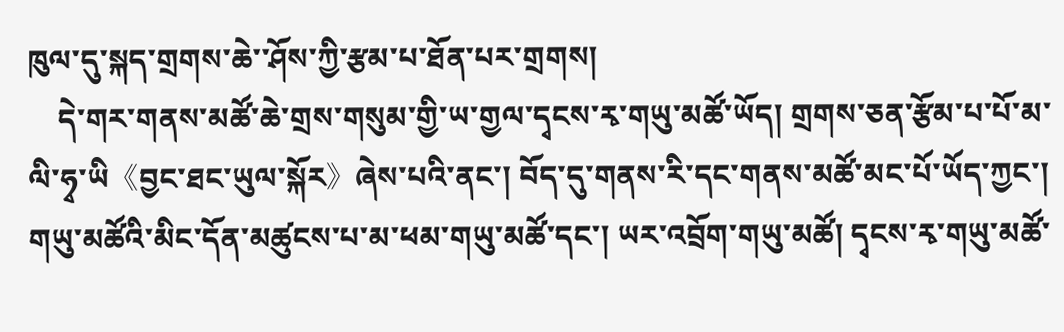ཁུལ་དུ་སྐད་གྲགས་ཆེ་་ཤོས་ཀྱི་རྩམ་པ་ཐོན་པར་གྲགས།
    དེ་གར་གནས་མཚོ་ཆེ་གྲས་གསུམ་གྱི་ཡ་གྱལ་དྭངས་རྭ་གཡུ་མཚོ་ཡོད། གྲགས་ཅན་རྩོམ་པ་པོ་མ་ལི་ཧྭ་ཡི《བྱང་ཐང་ཡུལ་སྐོར》ཞེས་པའི་ནང་། བོད་དུ་གནས་རི་དང་གནས་མཚོ་མང་པོ་ཡོད་ཀྱང་། གཡུ་མཚོའི་མིང་དོན་མཚུངས་པ་མ་ཕམ་གཡུ་མཚོ་དང་། ཡར་འབྲོག་གཡུ་མཚོ། དྭངས་རྭ་གཡུ་མཚོ་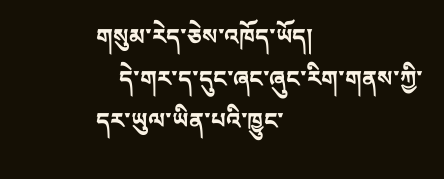གསུམ་རེད་ཅེས་འཁོད་ཡོད།
    དེ་གར་ད་དུང་ཞང་ཞུང་རིག་གནས་ཀྱི་དར་ཡུལ་ཡིན་པའི་ཁྱུང་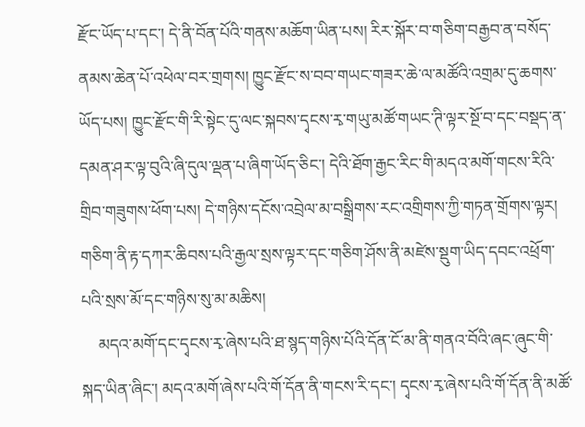རྫོང་ཡོད་པ་དང་། དེ་ནི་བོན་པོའི་གནས་མཆོག་ཡིན་པས། རིར་སྐོར་བ་གཅིག་བརྒྱབ་ན་བསོད་ནམས་ཆེན་པོ་འཕེལ་བར་གྲགས། ཁྱུང་རྫོང་ས་བབ་གཡང་གཟར་ཆེ་ལ་མཚོའི་འགྲམ་དུ་ཆགས་ཡོད་པས། ཁྱུང་རྫོང་གི་རི་སྟེང་དུ་ལང་སྐབས་དྭངས་རྭ་གཡུ་མཚོ་གཡང་ཊི་ལྟར་སྔོ་བ་དང་བསྡད་ན་དམན་ཤར་ལྟ་བུའི་ཞི་དུལ་ལྡན་པ་ཞིག་ཡོད་ཅིང་། དེའི་ཐོག་རྒྱང་རིང་གི་མདའ་མགོ་གངས་རིའི་གྲིབ་གཟུགས་ཕོག་པས། དེ་གཉིས་དངོས་འབྲེལ་མ་བསྒྲིགས་རང་འགྲིགས་ཀྱི་གཏན་གྲོགས་ལྟར། གཅིག་ནི་རྟ་དཀར་ཆིབས་པའི་རྒྱལ་སྲས་ལྟར་དང་གཅིག་ཤོས་ནི་མཛེས་སྡུག་ཡིད་དབང་འཕྲོག་པའི་སྲས་མོ་དང་གཉིས་སུ་མ་མཆིས།
    མདའ་མགོ་དང་དྭངས་རྭ་ཞེས་པའི་ཐ་སྙད་གཉིས་པོའི་དོན་ངོ་མ་ནི་གནའ་བོའི་ཞང་ཞུང་གི་སྐད་ཡིན་ཞིང་། མདའ་མགོ་ཞེས་པའི་གོ་དོན་ནི་གངས་རི་དང་། དྭངས་རྭ་ཞེས་པའི་གོ་དོན་ནི་མཚོ་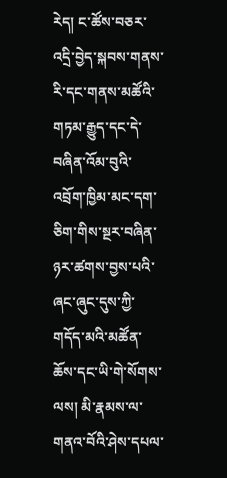རེད། ང་ཚོས་བཅར་འདྲི་བྱེད་སྐབས་གནས་རི་དང་གནས་མཚོའི་གཏམ་རྒྱུད་དང་དེ་བཞིན་འོམ་བུའི་འབྲོག་ཁྱིམ་མང་དག་ཅིག་གིས་སྔར་བཞིན་ཉར་ཚགས་བྱས་པའི་ཞང་ཞུང་དུས་ཀྱི་གདོད་མའི་མཚོན་ཆོས་དང་ཡི་གེ་སོགས་ལས། མི་རྣམས་ལ་གནའ་བོའི་ཤེས་དཔལ་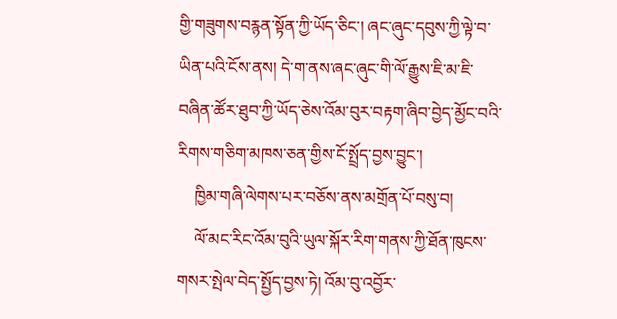གྱི་གཟུགས་བརྙན་སྟོན་ཀྱི་ཡོད་ཅིང་། ཞང་ཞུང་དབུས་ཀྱི་ལྟེ་བ་ཡིན་པའི་ངོས་ནས། དེ་ག་ནས་ཞང་ཞུང་གི་ལོ་རྒྱུས་ཇི་མ་ཇི་བཞིན་ཚོར་ཐུབ་ཀྱི་ཡོད་ཅེས་འོམ་བུར་བརྟག་ཞིབ་བྱེད་མྱོང་བའི་རིགས་གཅིག་མཁས་ཅན་གྱིས་ངོ་སྤྲོད་བྱས་བྱུང་།
    ཁྱིམ་གཞི་ལེགས་པར་བཅོས་ནས་མགྲོན་པོ་བསུ་བ།
    ལོ་མང་རིང་འོམ་བུའི་ཡུལ་སྐོར་རིག་གནས་ཀྱི་ཐོན་ཁུངས་གསར་སྤེལ་བེད་སྤྱོད་བྱས་ཏེ། འོམ་བུ་འབྱོར་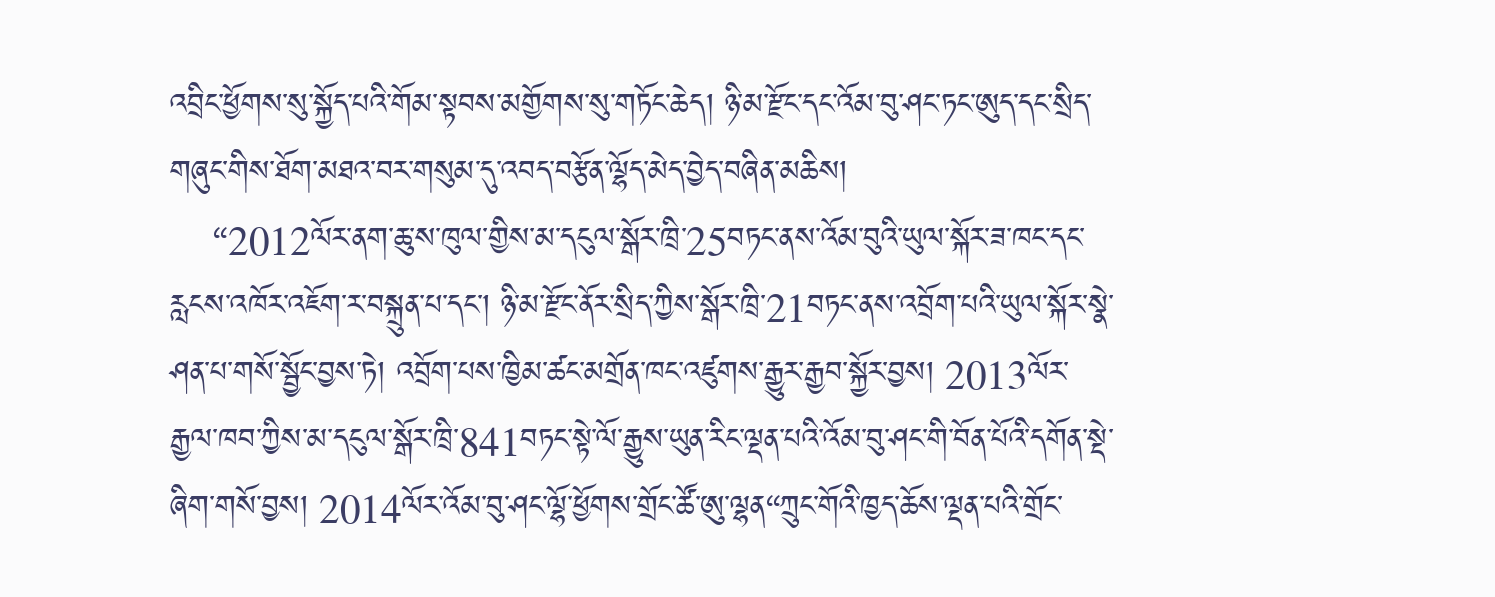འབྲིང་ཕྱོགས་སུ་སྐྱོད་པའི་གོམ་སྟབས་མགྱོགས་སུ་གཏོང་ཆེད། ཉི་མ་རྫོང་དང་འོམ་བུ་ཤང་ཏང་ཨུད་དང་སྲིད་གཞུང་གིས་ཐོག་མཐའ་བར་གསུམ་དུ་འབད་བརྩོན་ལྷོད་མེད་བྱེད་བཞིན་མཆིས།
    “2012ལོར་ནག་ཆུ་ས་ཁུལ་གྱིས་མ་དངུལ་སྒོར་ཁྲི་25བཏང་ནས་འོམ་བུའི་ཡུལ་སྐོར་ཟ་ཁང་དང་རླངས་འཁོར་འཇོག་ར་བསྐྲུན་པ་དང་། ཉི་མ་རྫོང་ནོར་སྲིད་ཀྱིས་སྒོར་ཁྲི་21བཏང་ནས་འབྲོག་པའི་ཡུལ་སྐོར་སྣེ་ཤན་པ་གསོ་སྦྱོང་བྱས་ཏེ། འབྲོག་པས་ཁྱིམ་ཚང་མགྲོན་ཁང་འཛུགས་རྒྱུར་རྒྱབ་སྐྱོར་བྱས། 2013ལོར་རྒྱལ་ཁབ་ཀྱིས་མ་དངུལ་སྒོར་ཁྲི་841བཏང་སྟེ་ལོ་རྒྱུས་ཡུན་རིང་ལྡན་པའི་འོམ་བུ་ཤང་གི་བོན་པོའི་དགོན་སྡེ་ཞིག་གསོ་བྱས། 2014ལོར་འོམ་བུ་ཤང་ལྷོ་ཕྱོགས་གྲོང་ཚོ་ཨུ་ལྷན“ཀྲུང་གོའི་ཁྱད་ཆོས་ལྡན་པའི་གྲོང་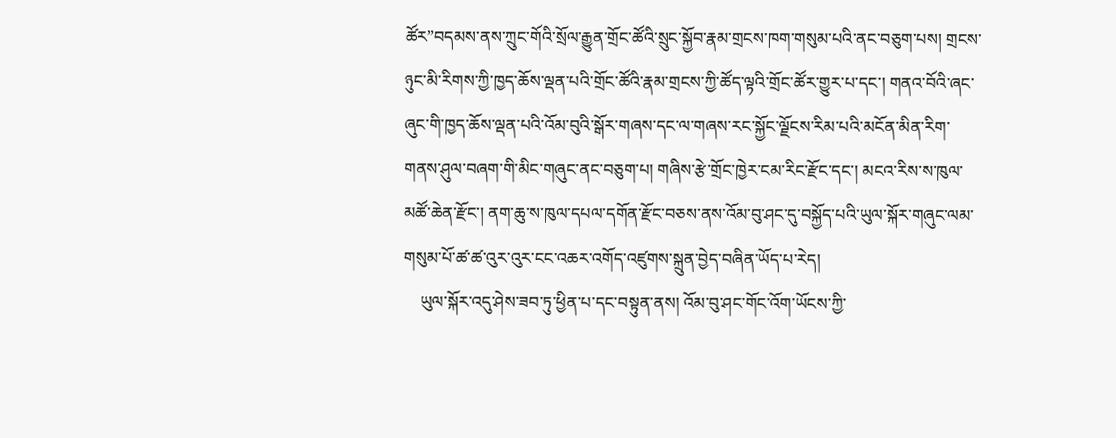ཚོར”བདམས་ནས་ཀྲུང་གོའི་སྲོལ་རྒྱུན་གྲོང་ཚོའི་སྲུང་སྐྱོབ་རྣམ་གྲངས་ཁག་གསུམ་པའི་ནང་བཅུག་པས། གྲངས་ཉུང་མི་རིགས་ཀྱི་ཁྱད་ཆོས་ལྡན་པའི་གྲོང་ཚོའི་རྣམ་གྲངས་ཀྱི་ཚོད་ལྟའི་གྲོང་ཚོར་གྱུར་པ་དང་། གནའ་བོའི་ཞང་ཞུང་གི་ཁྱད་ཆོས་ལྡན་པའི་འོམ་བུའི་སྒོར་གཞས་དང་ལ་གཞས་རང་སྐྱོང་ལྗོངས་རིམ་པའི་མངོན་མིན་རིག་གནས་ཤུལ་བཞག་གི་མིང་གཞུང་ནང་བཅུག་པ། གཞིས་རྩེ་གྲོང་ཁྱེར་ངམ་རིང་རྫོང་དང་། མངའ་རིས་ས་ཁུལ་མཚོ་ཆེན་རྫོང་། ནག་ཆུ་ས་ཁུལ་དཔལ་དགོན་རྫོང་བཅས་ནས་འོམ་བུ་ཤང་དུ་བསྐྱོད་པའི་ཡུལ་སྐོར་གཞུང་ལམ་གསུམ་པོ་ཚ་ཚ་འུར་འུར་ངང་འཆར་འགོད་འཛུགས་སྐྲུན་བྱེད་བཞིན་ཡོད་པ་རེད།
    ཡུལ་སྐོར་འདུ་ཤེས་ཟབ་ཏུ་ཕྱིན་པ་དང་བསྟུན་ནས། འོམ་བུ་ཤང་གོང་འོག་ཡོངས་ཀྱི་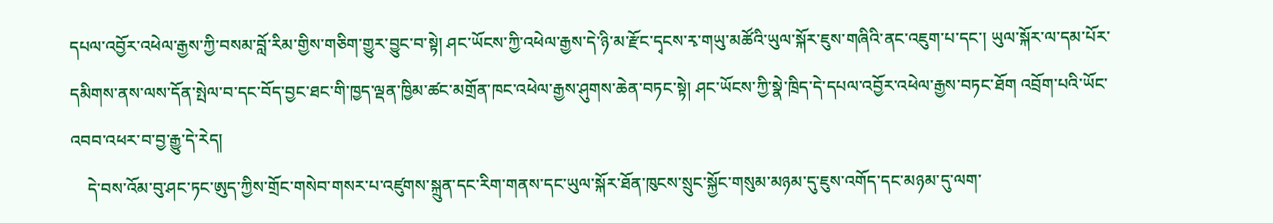དཔལ་འབྱོར་འཕེལ་རྒྱས་ཀྱི་བསམ་བློ་རིམ་གྱིས་གཅིག་གྱུར་བྱུང་བ་སྟེ། ཤང་ཡོངས་ཀྱི་འཕེལ་རྒྱས་དེ་ཉི་མ་རྫོང་དྭངས་རྭ་གཡུ་མཚོའི་ཡུལ་སྐོར་ཇུས་གཞིའི་ནང་འཇུག་པ་དང་། ཡུལ་སྐོར་ལ་དམ་པོར་དམིགས་ནས་ལས་དོན་སྤེལ་བ་དང་བོད་བྱང་ཐང་གི་ཁྱད་ལྡན་ཁྱིམ་ཚང་མགྲོན་ཁང་འཕེལ་རྒྱས་ཤུགས་ཆེན་བཏང་སྟེ། ཤང་ཡོངས་ཀྱི་སྣེ་ཁྲིད་དེ་དཔལ་འབྱོར་འཕེལ་རྒྱས་བཏང་ཐོག འབྲོག་པའི་ཡོང་འབབ་འཕར་བ་བྱ་རྒྱུ་དེ་རེད།
    དེ་བས་འོམ་བུ་ཤང་ཏང་ཨུད་ཀྱིས་གྲོང་གསེབ་གསར་པ་འཛུགས་སྐྲུན་དང་རིག་གནས་དང་ཡུལ་སྐོར་ཐོན་ཁུངས་སྲུང་སྐྱོང་གསུམ་མཉམ་དུ་ཇུས་འགོད་དང་མཉམ་དུ་ལག་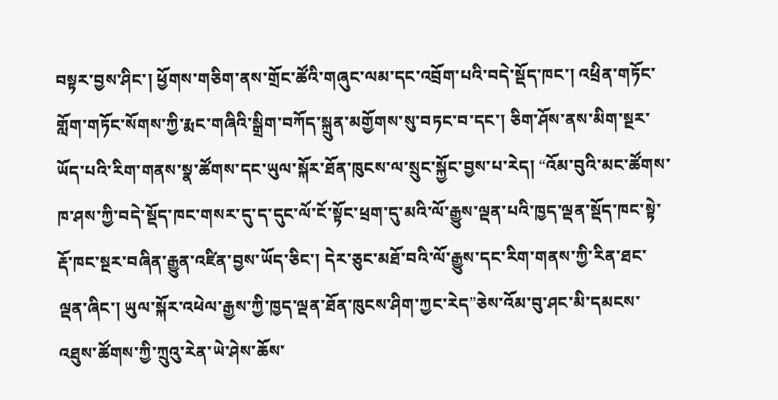བསྟར་བྱས་ཤིང་། ཕྱོགས་གཅིག་ནས་གྲོང་ཚོའི་གཞུང་ལམ་དང་འབྲོག་པའི་བདེ་སྡོད་ཁང་། འཕྲིན་གཏོང་གློག་གཏོང་སོགས་ཀྱི་རྨང་གཞིའི་སྒྲིག་བཀོད་སྐྲུན་མགྱོགས་སུ་བཏང་བ་དང་། ཅིག་ཤོས་ནས་མིག་སྔར་ཡོད་པའི་རིག་གནས་སྣ་ཚོགས་དང་ཡུལ་སྐོར་ཐོན་ཁུངས་ལ་སྲུང་སྐྱོང་བྱས་པ་རེད། “འོམ་བུའི་མང་ཚོགས་ཁ་ཤས་ཀྱི་བདེ་སྡོད་ཁང་གསར་དུ་ད་དུང་ལོ་ངོ་སྟོང་ཕྲག་དུ་མའི་ལོ་རྒྱུས་ལྡན་པའི་ཁྱད་ལྡན་སྡོད་ཁང་སྟེ་རྡོ་ཁང་སྔར་བཞིན་རྒྱུན་འཛིན་བྱས་ཡོད་ཅིང་། དེར་ཅུང་མཐོ་བའི་ལོ་རྒྱུས་དང་རིག་གནས་ཀྱི་རིན་ཐང་ལྡན་ཞིང་། ཡུལ་སྐོར་འཕེལ་རྒྱས་ཀྱི་ཁྱད་ལྡན་ཐོན་ཁུངས་ཤིག་ཀྱང་རེད”ཅེས་འོམ་བུ་ཤང་མི་དམངས་འཐུས་ཚོགས་ཀྱི་ཀྲུའུ་རེན་ཡེ་ཤེས་ཆོས་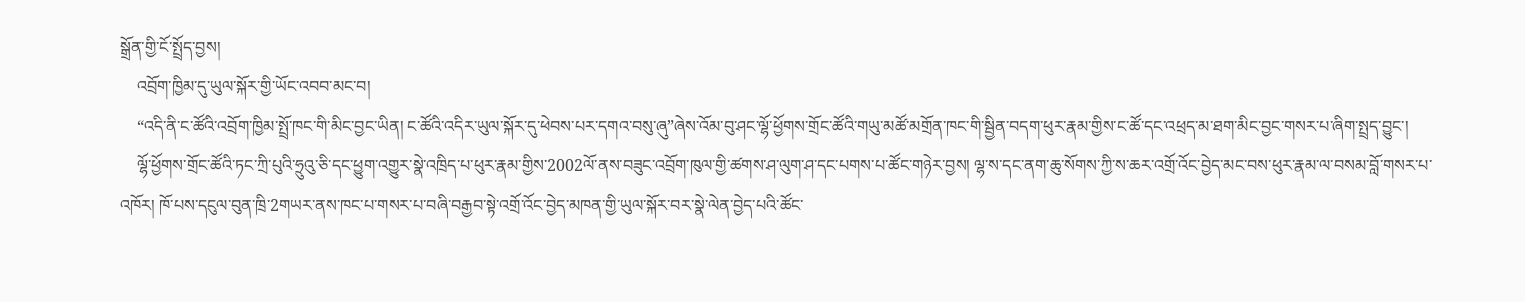སྒྲོན་གྱི་ངོ་སྤྲོད་བྱས།
    འབྲོག་ཁྱིམ་དུ་ཡུལ་སྐོར་གྱི་ཡོང་འབབ་མང་བ།
    “འདི་ནི་ང་ཚོའི་འབྲོག་ཁྱིམ་སྤྲོ་ཁང་གི་མིང་བྱང་ཡིན། ང་ཚོའི་འདིར་ཡུལ་སྐོར་དུ་ཕེབས་པར་དགའ་བསུ་ཞུ”ཞེས་འོམ་བུ་ཤང་ལྷོ་ཕྱོགས་གྲོང་ཚོའི་གཡུ་མཚོ་མགྲོན་ཁང་གི་སྦྱིན་བདག་ཕུར་རྣམ་གྱིས་ང་ཚོ་དང་འཕྲད་མ་ཐག་མིང་བྱང་གསར་པ་ཞིག་སྤྲད་བྱུང་།
    ལྷོ་ཕྱོགས་གྲོང་ཚོའི་ཏང་ཀྲི་པུའི་ཧྲུའུ་ཅི་དང་ཕྱུག་འགྱུར་སྣེ་འཁྲིད་པ་ཕུར་རྣམ་གྱིས་2002ལོ་ནས་བཟུང་འབྲོག་ཁུལ་གྱི་ཚགས་ཤ་ལུག་ཤ་དང་པགས་པ་ཚོང་གཉེར་བྱས། ལྷ་ས་དང་ནག་ཆུ་སོགས་ཀྱི་ས་ཆར་འགྲོ་འོང་བྱེད་མང་བས་ཕུར་རྣམ་ལ་བསམ་བློ་གསར་པ་འཁོར། ཁོ་པས་དངུལ་བུན་ཁྲི་2གཡར་ནས་ཁང་པ་གསར་པ་བཞི་བརྒྱབ་སྟེ་འགྲོ་འོང་བྱེད་མཁན་གྱི་ཡུལ་སྐོར་བར་སྣེ་ལེན་བྱེད་པའི་ཚོང་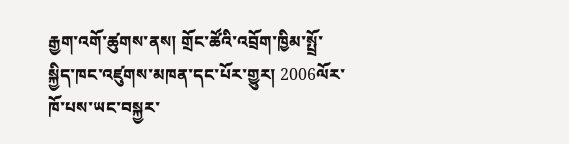རྒྱག་འགོ་ཚུགས་ནས། གྲོང་ཚོའི་འབྲོག་ཁྱིམ་སྤྲོ་སྐྱིད་ཁང་འཛུགས་མཁན་དང་པོར་གྱུར། 2006ལོར་ཁོ་པས་ཡང་བསྐྱར་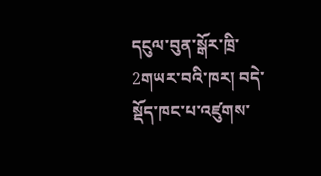དངུལ་བུན་སྒོར་ཁྲི་2གཡར་བའི་ཁར། བདེ་སྡོད་ཁང་པ་འཛུགས་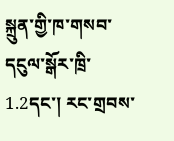སྐྲུན་གྱི་ཁ་གསབ་དངུལ་སྒོར་ཁྲི་1.2དང་། རང་གྲབས་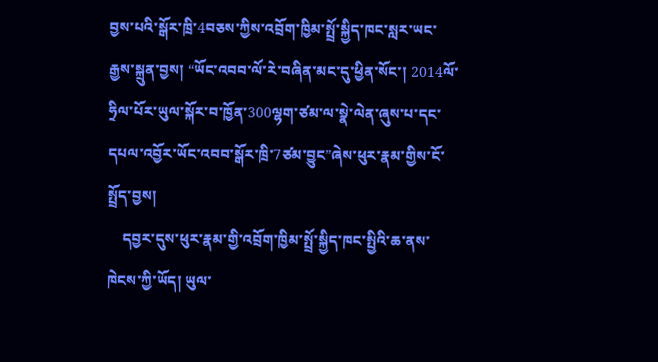བྱས་པའི་སྒོར་ཁྲི་4བཅས་ཀྱིས་འབྲོག་ཁྱིམ་སྤྲོ་སྐྱིད་ཁང་སླར་ཡང་རྒྱས་སྐྲུན་བྱས། “ཡོང་འབབ་ལོ་རེ་བཞིན་མང་དུ་ཕྱིན་སོང་། 2014ལོ་ཧྲིལ་པོར་ཡུལ་སྐོར་བ་ཁྱོན་300ལྷག་ཙམ་ལ་སྣེ་ལེན་ཞུས་པ་དང་དཔལ་འབྱོར་ཡོང་འབབ་སྒོར་ཁྲི་7ཙམ་བྱུང”ཞེས་ཕུར་རྣམ་གྱིས་ངོ་སྤྲོད་བྱས།
    དབྱར་དུས་ཕུར་རྣམ་གྱི་འབྲོག་ཁྱིམ་སྤྲོ་སྐྱིད་ཁང་སྤྱིའི་ཆ་ནས་ཁེངས་ཀྱི་ཡོད། ཡུལ་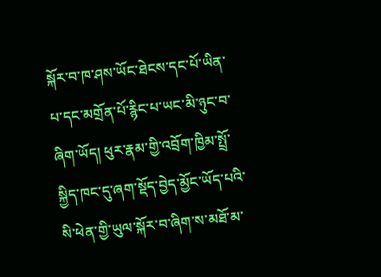སྐོར་བ་ཁ་ཤས་ཡོང་ཐེངས་དང་པོ་ཡིན་པ་དང་མགྲོན་པོ་རྙིང་པ་ཡང་མི་ཉུང་བ་ཞིག་ཡོད། ཕུར་རྣམ་གྱི་འབྲོག་ཁྱིམ་སྤྲོ་སྐྱིད་ཁང་དུ་ཞག་སྡོད་བྱེད་མྱོང་ཡོད་པའི་སི་ཕེན་གྱི་ཡུལ་སྐོར་བ་ཞིག་ས་མཐོ་མ་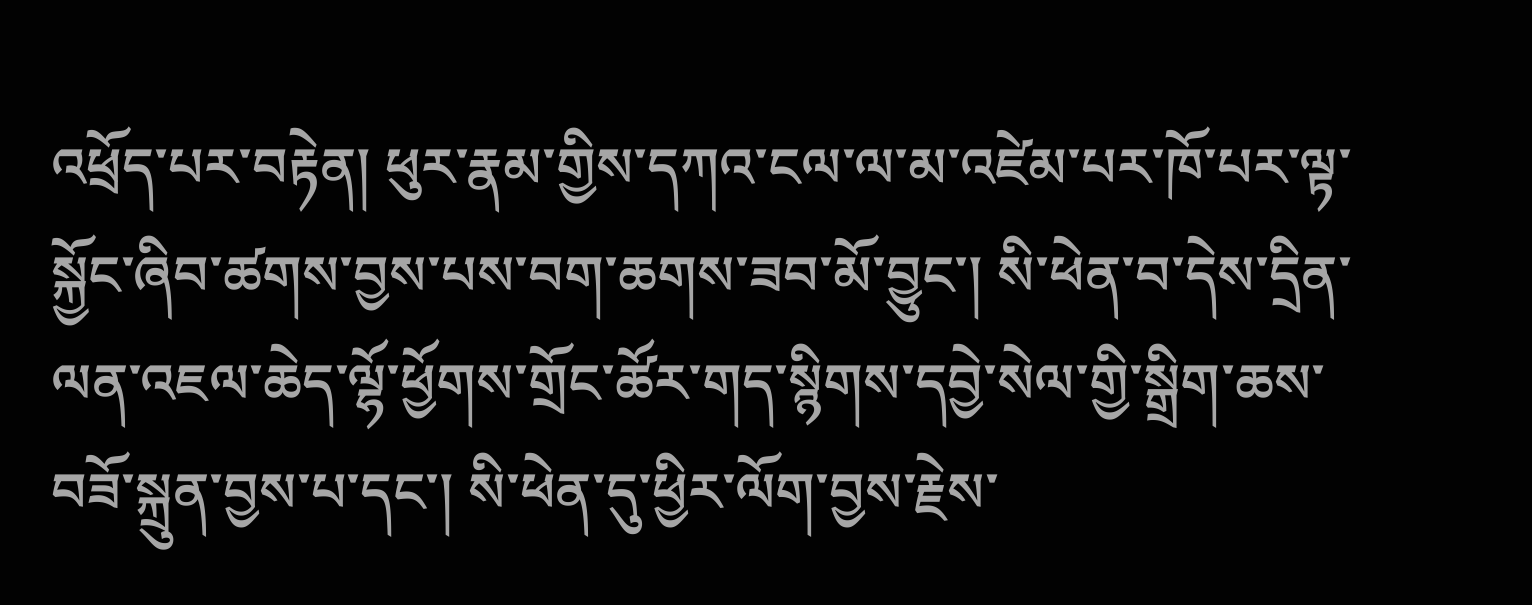འཕྲོད་པར་བརྟེན། ཕུར་རྣམ་གྱིས་དཀའ་ངལ་ལ་མ་འཛེམ་པར་ཁོ་པར་ལྟ་སྐྱོང་ཞིབ་ཚགས་བྱས་པས་བག་ཆགས་ཟབ་མོ་བྱུང་། སི་ཕེན་བ་དེས་དྲིན་ལན་འཇལ་ཆེད་ལྷོ་ཕྱོགས་གྲོང་ཚོར་གད་སྙིགས་དབྱེ་སེལ་གྱི་སྒྲིག་ཆས་བཟོ་སྐྲུན་བྱས་པ་དང་། སི་ཕེན་དུ་ཕྱིར་ལོག་བྱས་རྗེས་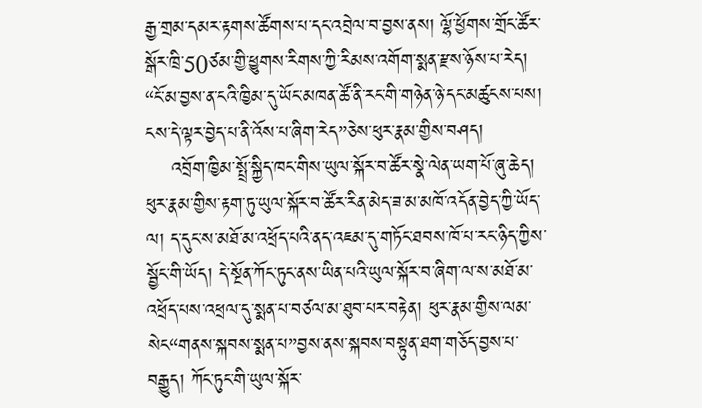རྒྱ་གྲམ་དམར་རྟགས་ཚོགས་པ་དང་འབྲེལ་བ་བྱས་ནས། ལྷོ་ཕྱོགས་གྲོང་ཚོར་སྒོར་ཁྲི་50ཙམ་གྱི་ཕྱུགས་རིགས་ཀྱི་རིམས་འགོག་སྨན་རྫས་ཉོས་པ་རེད། “ངོ་མ་བྱས་ན་ངའི་ཁྱིམ་དུ་ཡོང་མཁན་ཚོ་ནི་རང་གི་གཉེན་ཉེ་དང་མཚུངས་པས། ངས་དེ་ལྟར་བྱེད་པ་ནི་འོས་པ་ཞིག་རེད”ཅེས་ཕུར་རྣམ་གྱིས་བཤད།
    འབྲོག་ཁྱིམ་སྤྲོ་སྐྱིད་ཁང་གིས་ཡུལ་སྐོར་བ་ཚོར་སྣེ་ལེན་ཡག་པོ་ཞུ་ཆེད། ཕུར་རྣམ་གྱིས་རྟག་ཏུ་ཡུལ་སྐོར་བ་ཚོར་རིན་མེད་ཟ་མ་མཁོ་འདོན་བྱེད་ཀྱི་ཡོད་ལ། ད་དུང་ས་མཐོ་མ་འཕྲོད་པའི་ནད་འཇམ་དུ་གཏོང་ཐབས་ཁོ་པ་རང་ཉིད་ཀྱིས་སྦྱོང་གི་ཡོད། དེ་སྔོན་ཀོང་ཏུང་ནས་ཡིན་པའི་ཡུལ་སྐོར་བ་ཞིག་ལ་ས་མཐོ་མ་འཕྲོད་པས་འཕྲལ་དུ་སྨན་པ་བཙལ་མ་ཐུབ་པར་བརྟེན། ཕུར་རྣམ་གྱིས་ལམ་སེང“གནས་སྐབས་སྨན་པ”བྱས་ནས་སྐབས་བསྟུན་ཐག་གཅོད་བྱས་པ་བརྒྱུད། ཀོང་ཏུང་གི་ཡུལ་སྐོར་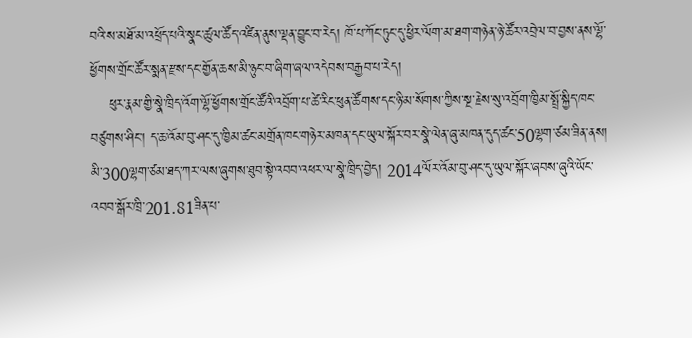བའི་ས་མཐོ་མ་འཕྲོད་པའི་སྣང་ཚུལ་ཚོད་འཛིན་ནུས་ལྡན་བྱུང་བ་རེད། ཁོ་པ་ཀོང་ཏུང་དུ་ཕྱིར་ལོག་མ་ཐག་གཉེན་ཉེ་ཚོར་འབྲེལ་བ་བྱས་ནས་ལྷོ་ཕྱོགས་གྲོང་ཚོར་སྨན་རྫས་དང་གྱོན་ཆས་མི་ཉུང་བ་ཞིག་ཞལ་འདེབས་བརྒྱབ་པ་རེད།
    ཕུར་རྣམ་གྱི་སྣེ་ཁྲིད་འོག་ལྷོ་ཕྱོགས་གྲོང་ཚོའི་འབྲོག་པ་ཚེ་རིང་ཕུན་ཚོགས་དང་ཉི་མ་སོགས་ཀྱིས་སྔ་རྗེས་སུ་འབྲོག་ཁྱིམ་སྤྲོ་སྐྱིད་ཁང་བཙུགས་ཤིང་། ད་ཆ་འོམ་བུ་ཤང་དུ་ཁྱིམ་ཚང་མགྲོན་ཁང་གཉེར་མཁན་དང་ཡུལ་སྐོར་བར་སྣེ་ལེན་ཞུ་མཁན་དུད་ཚང་50ལྷག་ཙམ་ཟིན་ནས། མི་300ལྷག་ཙམ་ཐད་ཀར་ལས་ཞུགས་ཐུབ་སྟེ་འབབ་འཕར་ལ་སྣེ་ཁྲིད་བྱེད། 2014ལོར་འོམ་བུ་ཤང་དུ་ཡུལ་སྐོར་ཞབས་ཞུའི་ཡོང་འབབ་སྒོར་ཁྲི་201.81ཟིན་པ་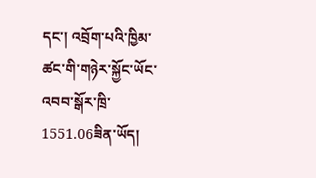དང་། འབྲོག་པའི་ཁྱིམ་ཚང་གི་གཉེར་སྐྱོང་ཡོང་འབབ་སྒོར་ཁྲི་1551.06ཟིན་ཡོད།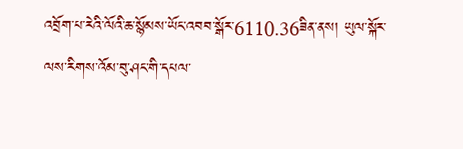འབྲོག་པ་རེའི་ལོའི་ཆ་སྙོམས་ཡོང་འབབ་སྒོར་6110.36ཟིན་ནས། ཡུལ་སྐོར་ལས་རིགས་འོམ་བུ་ཤང་གི་དཔལ་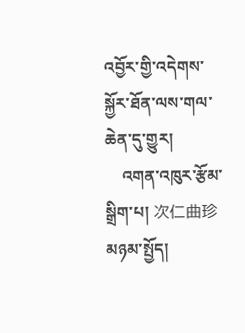འབྱོར་གྱི་འདེགས་སྐྱོར་ཐོན་ལས་གལ་ཆེན་དུ་གྱུར།
    འགན་འཁུར་རྩོམ་སྒྲིག་པ། 次仁曲珍
མཉམ་སྤྱོད།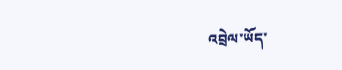འབྲེལ་ཡོད་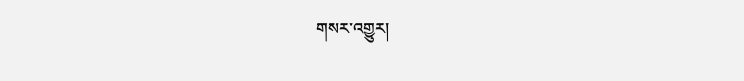གསར་འགྱུར།